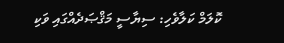ކޮލަމް ކަލާވެހި: ސިޔާސީ މަޤްޞަދެއްގައި ވަކި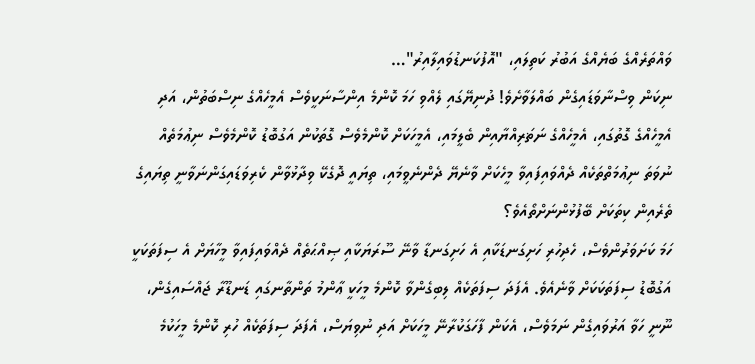ވައްތަރެއްގެ ބަޔެއްގެ އަބުރު ކަތިލައި، "އޮފުކަނޑުވައިލާއިރު"…
ނިކަން ވިސްނާވަޑައިގެން ބައްލަވާށެވެ! ދުނިޔޭގައި ލެއްވި ހަމަ ކޮންމެ އިންސާނަކީވެސް އެމީހެއްގެ ނިސްބަތުން، އަދި އެމީހެއްގެ ގޮތުގައި، އެމީހެއްގެ ނަޡަރިއްޔާއިން ބެލީމައި، އެމީހަކަށް ކޮންމެވެސް ގޮތަކުން އަގުބޮޑު ކޮންމެވެސް ނިޢުމަތެއް ނުވަތަ ނިޢުމަތްތަކެއް ދެއްވައިފައިވާ މީހެކަށް ވާނެޔޭ ދެންނެވީމައި، ތިޔައީ ދޮގެކޭ ވިދާޅުވާން ކެރިވަޑައިގަންނަވާނީ ތިޔައިގެ ތެރެއިން ކިތަކަށް ބޭފުޅުންނަށްތޯއެވެ؟
ހަމަ ކަށަވަރުންވެސް، ހެދިހުރި ހަށިގަނޑަކާއި އެ ހަށިގަނޑާ ވާނޭ ސޫރަޔަކާއި ޞިއްޙަތެއް ދެއްވައިފައިވާ މީހާޔަށް އެ ސިފަތަކަކީ އަގުބޮޑު ސިފަތަކަކަށް ވާނެއެވެ. އެފަދަ ސިފަތަކެއް ލިބިގެންވާ ކޮންމެ މީހަކީ ޢާންމު ތަންތާނގައި ޑަނޑޫރާ ޖައްސައިގެން، ނޫނީ ހަވާ އަރުވައިގެން ނަމަވެސް، އެކަން ފާހަގަކުރާނޭ މީހަކަށް އަދި ނުވިޔަސް، އެފަދަ ސިފަތަކެއް ހުރި ކޮންމެ މީހަކުމެ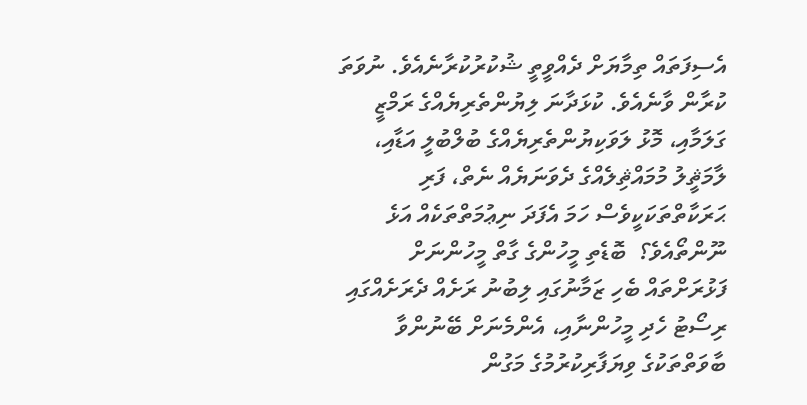އެސިފަތައް ތިމާޔަށް ދެއްވީތީ ޝުކުރުކުރާނެއެވެ. ނުވަތަ ކުރާން ވާނެއެވެ. ކުޅަދާނަ ލިޔުންތެރިޔެއްގެ ރަމްޒީ ގަލަމާއި، މޮޅު ލަވަކިޔުންތެރިޔެއްގެ ބުލްބުލީ އަޑާއި، ލާމަޘީލު މުމައްޘިލެއްގެ ދެވަނަޔެއް ނެތް، ފަރި ޙަރަކާތްތަކަކީވެސް ހަމަ އެފަދަ ނިޢުމަތްތަކެއް އަޅެ ނޫންތޯއެވެ؟  ބޮޑެތި މީހުންގެ ގާތް މީހުންނަށް ފަޅުރަށްތައް ބެހި ޒަމާނުގައި ލިބުނު ރަށެއް ދެރަށެއްގައި ރިސޯޓު ހެދި މީހުންނާއި، އެންމެނަށް ބޭނުންވާ ބާވަތްތަކުގެ ވިޔަފާރިކުރުމުގެ މަގުން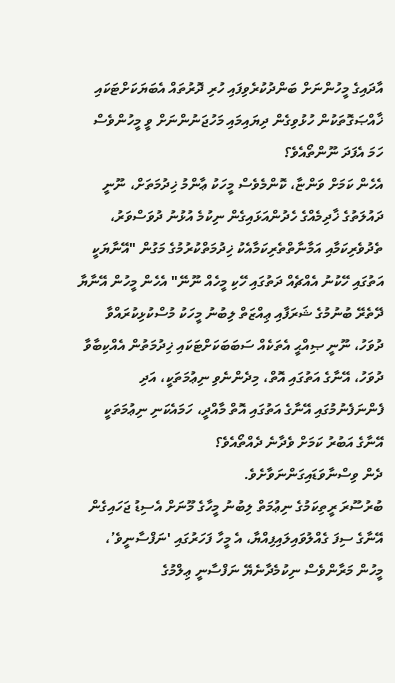އާދައިގެ މީހުންނަށް ބަންދުކުރެވިފައި ހުރި ދޮރުތައް އެބަޔަކަށްޓަކައި ޚާއްޞަގޮތަކުން ހުޅުވިގެން ދިޔައިމައި މަހުޖަނުންނަށް ވީ މީހުންވެސް ހަމަ އެފަދަ ނޫންތޯއެވެ؟
އެހެން ކަމަށް ވަންޏާ، ކޮންމެވެސް މީހަކު ޢާންމު ޚިދުމަތަށް، ނޫނީ ދައުލަތުގެ ޚާދިމެއްގެ ހެދުންއަޅައިގެން ނިކުމެ އުޅުނު ދުވަސްވަރު، ތެދުވެރިކަމާއި އަމާނާތްތެރިކަމާއެކު ޚިދުމަތްކުރުމުގެ މަގުން "އޭނާޔަކީ އަތުގައި ހޭކުނު އެއްޗެއް ދަތުގައި ހޭކި މީހެއް ނޫނޭ" އެހެން މީހުން އޭނާޔާ ދޭތެރޭ ބުނުމުގެ ޝަރަފާއި ޢިއްޒަތް ލިބުނު މީހަކު މުސްކުޅިކުރައްވާ ދުވަހު، ނޫނީ ޞިއްޙީ އެތަކެއް ސަބަބަކަށްޓަކައި ޚިދުމަތުން އެއްކިބާވާ ދުވަހު، އޭނާގެ އަތުގައި އޮތް، މިދެންނެވި ނިޢުމަތަކީ، އަދި ފެންނަފެނުމުގައި އޭނާގެ އަތުގައި އޮތް މާއްދީ، ހަމައެކަނި ނިޢުމަތަކީ އޭނާގެ އަބުރު ކަމަށް ވެދާނެ ދެއްތޯއެވެ؟
ދެން ވިސްނާވަޑައިގަންނަވާށެވެ.
ބުރުސޫރަ ރީތިކަމުގެ ނިޢުމަތް ލިބުނު މީހާގެ މޫނަށް އެސިޑު ޖަހައިގެން އޭނާގެ ސިފަ ގެއްލުވައިލައިފިއްޔާ، އެ މީހާ ފަހަރުގައި 'ނަފްސާނީވެ’، މީހުން މަރާންވެސް ނިކުމެދާނެޔޭ ނަފްސާނީ ޢިލްމުގެ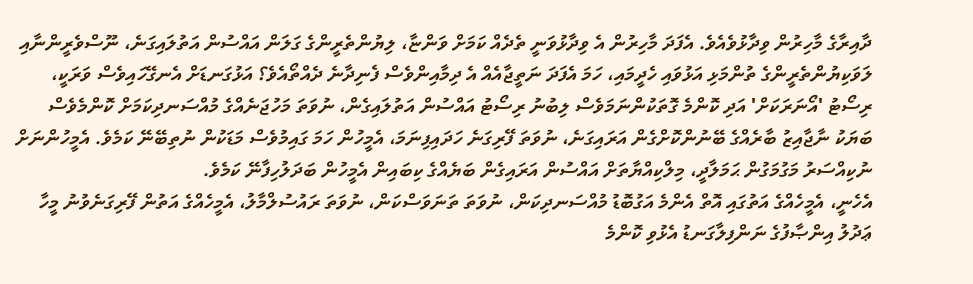ދާއިރާގެ މާހިރުން ވިދާޅުވެއެވެ. އެފަދަ މާހިރުން އެ ވިދާޅުވަނީ ތެދެއް ކަމަށް ވަންޏާ، ލިޔުންތެރީންގެ ގަލަން އައްސުން އަތުލައިގަނެ، ނޫސްވެރީންނާއި ލަވަކިޔުންތެރީންގެ ތުންމަޅި އަޅުވައި ހެދީމައި، ހަމަ އެފަދަ ނަތީޖާއެއް އެ ދިމާއިންވެސް ފެނިދާނެ ދެއްތޯއެވެ؟ އަޅުގަނޑަށް އެނގޭހައިވެސް ވަރަކީ، ރިސޯޓު 'އޯނަރަކަށް' އަދި ކޮންމެ ގޮތަކުންނަމަވެސް ލިބުނު ރިސޯޓު އައްސުން އަތުލައިގެން، ނުވަތަ މަހުޖަނެއްގެ މުއްސަނދިކަމަށް ކޮންމެވެސް ބަޔަކު ނާޖާއިޒު ބާރެއްގެ ބޭނުންކޮށްގެން އަރައިގަނެ، ނުވަތަ ފޭރިގަނެ ހަދައިފިނަމަ، އެމީހުން ހަމަ ގައިމުވެސް މަޑަކުން ނުތިބޭނޭ ކަމެވެ. އެމީހުންނަށް ނުކިއްސަރު މަގުމަގުން ޙަމަލާދީ، މިލްކިއްޔާތަށް އައްސުން އަރައިގެން ބަޔެއްގެ ކިބައިން އެމީހުން ބަދަލުހިފާނޭ ކަމެވެ.
އެހެނީ، އެމީހެއްގެ އަތުގައި އޮތް އެންމެ އަގުބޮޑު މުއްސަނދިކަން، ނުވަތަ ތަނަވަސްކަން، ނުވަތަ ރައުސުލްމާލު، އެމީހެއްގެ އަތުން ފޭރިގަނެވުނު މީހާ ޢަދުލު އިންޞާފުގެ ނަންފިލާގަނޑު އެޅުވި ކޮންމެ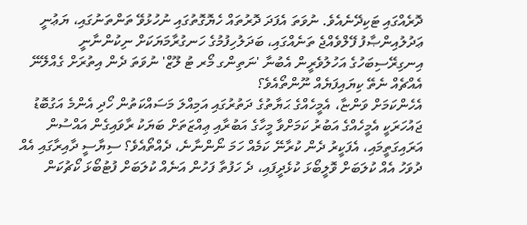ދޮރެއްގައި ޓަކިދޭނެއެވެ. ނުވަތަ އެފަދަ ދޮރުތައް ހެޔޮގޮތުގައި ނުހުޅުވޭ ތަންތަނުގައި، ޔަޢުނީ ޢަދުލުއިންޞާފު ފޭލްވެއްޖެ ތަނެއްގައި، ބަދަލުހިފުމުގެ ހަނގުރާމަޔަކަށް ނިކުންނާނީ އިނގިރޭސިބަހުގެ އަހުލުވެރީން އެބުނާ 'ނަތިންގ މޯރ ޓު ލޫޒް' ނުވަތަ ދެން އިތުރަށް ގެއްލޭނޭ އެއްޗެއް ނެތޭ ކިޔައިފަޔެއް ނޫންތޯއެވެ؟
އެހެންކަމަށް ވަންޏާ، އެމީހެއްގެ ޙަޔާތުގެ ދަތުރުގައި އަމިއްލަ މަސައްކަތުން ހޯދި އެންމެ އަގުބޮޑު ޖައުހަރަކީ އެމީހެއްގެ އަބުރު ކަމަށްވާ މީހާގެ އަބުރާއި ޢިއްޒަތަށް ބަޔަކު ރާވައިގެން އައްސުން އަރައިގަތީމައި، އެފަކީރު ދެން ކުރާނޭ ކަމެއް ހަމަ ނޯންނާނެ، ދެއްތޯއެވެ؟ ސިޔާސީ ދާއިރާގައި އެއް ދުވަހު އެއް ކުލަބަށް ވޮލީބޯޅަ ކުޅެދީފައި، ދެ ހަފުތާ ފަހުން އަނެއް ކުލަބަށް ފުޓުބޯޅަ ކޯޗުކަން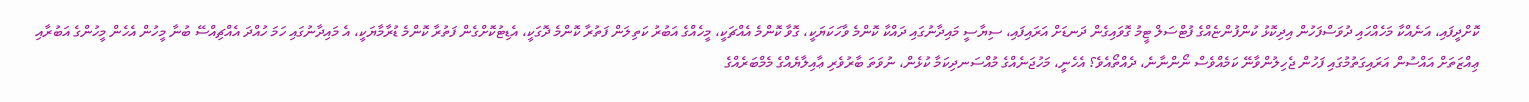ކޮށްދީފައި، އަނެއްކާ މަހެއްހައި ދުވަސްފަހުން އިދިކޮޅު ކުންފުންޏެއްގެ ފުޓްސަލް ޓީމު ގޮވައިގެން ދަނޑަށް އަރައިފައި، ސިޔާސީ މައިދާނުގައި ދައްކާ ކޮންމެ ވާހަކަޔަކީ، ގޮވާ ކޮންމެ އެއްޗަކީ، މީހެއްގެ އަބުރު ކަތިލަން ފަތުރާ ކޮންމެ ދޮގަކީ، އެޑިޓުކޮށްގެން ފަތުރާ ކޮންމެ ޑުރާމާޔަކީ، އެ މައިދާނުގައި ހަމަ ހުއްދަ އެއްޗިއްސޭ ބުނާ މީހުން އެހެން މީހުންގެ އަބުރާއި ޢިއްޒަތަށް އައްސުން އަރައިގަތުމުގައި ފަހުން ޖެހިލުންވާނޭ ކަމެއްވެސް ނޯންނާނެ، ދެއްތޯއެވެ؟ އެހެނީ، މަހުޖަނެއްގެ މުއްސަނދިކަމާ ކުޅެން، ނުވަތަ ބާރުވެރި ޢާއިލާޔެއްގެ މެމްބަރެއްގެ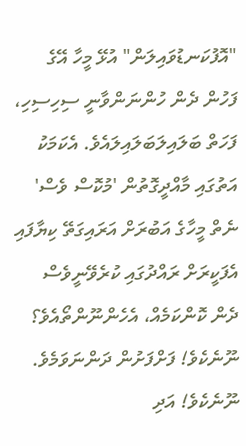"އޮފުކަނޑުވައިލަން" އުޅޭ މީހާ އޭގެ ފަހުން ދެން ހުންނަންވާނީ ސިހިސިހި، ފަހަތް ބަލައިލަބަލައިލައެވެ. އެކަމަކު އަތުގައި މާއްދީގޮތުން 'މުކޮސް ވެސް' ނެތް މީހާގެ އަބުރަށް އަރައިގަތޭ ކިޔާފައި އެފަކީރަށް ރައްދުގައި ކުރެވޭނީވެސް ދެން ކޮންކަމެއް، އެހެންނޫންތޯއެވެ؟
ނޫނެކެވެ! ފަށްފަށުން ދަންނަވަމެވެ. ނޫނެކެވެ! އަދި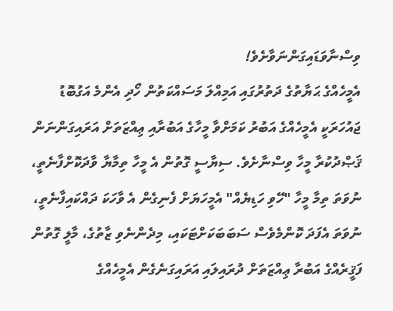ވިސްނާވަޑައިގަންނަވާށެވެ!
އެމީހެއްގެ ޙަޔާތުގެ ދަތުރުގައި އަމިއްލަ މަސައްކަތުން ހޯދި އެންމެ އަގުބޮޑު ޖައުހަރަކީ އެމީހެއްގެ އަބުރު ކަމަށްވާ މީހާގެ އަބުރާއި ޢިއްޒަތަށް އަރައިގަންނަން ޤަޞްދުކުރާ މީހާ ވިސްނާށެވެ. ސިޔާސީ ގޮތުން އެ މީހާ ތިމާޔާ ވާދަކޮށްފާނެތީ، ނުވަތަ ތިމާ މީހާ "ހޭވި ހަޑިޔެއް" އެމީހަޔަށް ފެނިގެން އެ ވާހަކަ ދައްކައިފާނެތީ، ނުވަތަ އެފަދަ ކޮންމެވެސް ސަބަބަކަށްޓަކައި، މިދެންނެވި ޒާތުގެ، މާލީ ގޮތުން ފަޤީރެއްގެ އަބުރާ ޢިއްޒަތަށް ދުރައިލައި އަރައިގަނެގެން އެމީހެއްގެ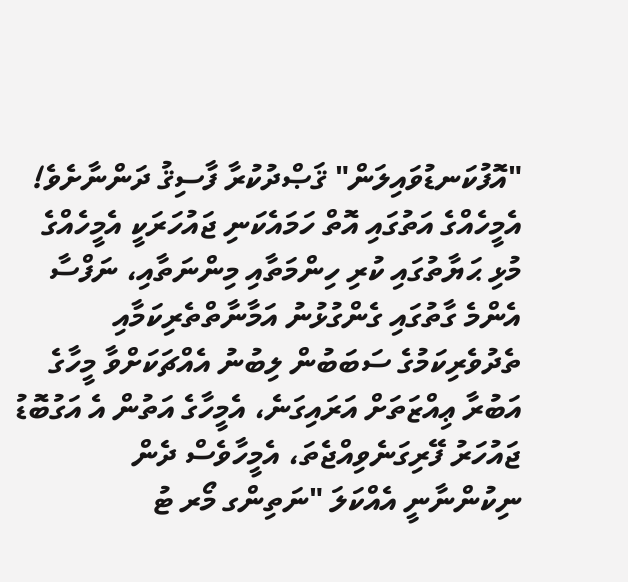"އޮފުކަނޑުވައިލަން" ޤަޞްދުކުރާ ފާސިޤު ދަންނާށެވެ! އެމީހެއްގެ އަތުގައި އޮތް ހަމައެކަނި ޖައުހަރަކީ އެމީހެއްގެ މުޅި ޙަޔާތުގައި ކުރި ހިންމަތާއި މިންނަތާއި، ނަފްސާ އެންމެ ގާތުގައި ގެންގުޅުނު އަމާނާތްތެރިކަމާއި ތެދުވެރިކަމުގެ ސަބަބުން ލިބުނު އެއްޗަކަށްވާ މީހާގެ އަބުރާ ޢިއްޒަތަށް އަރައިގަނެ، އެމީހާގެ އަތުން އެ އަގުބޮޑު ޖައުހަރު ފޭރިގަނެވިއްޖެތަ، އެމީހާވެސް ދެން ނިކުންނާނީ އެއްކަލަ "ނަތިންގ މޯރ ޓު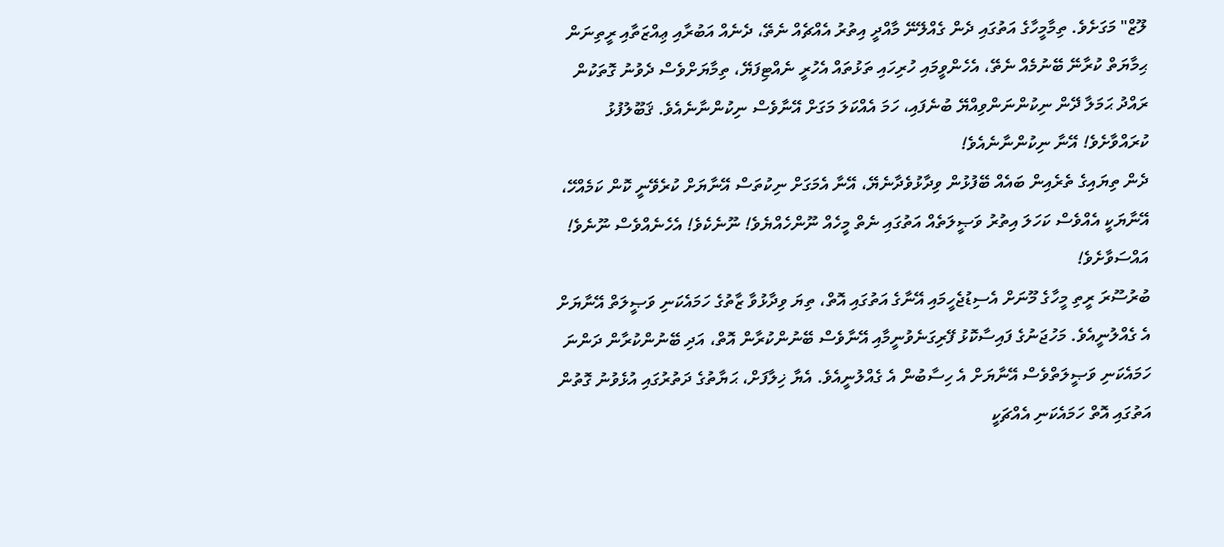ލޫޒް" މަގަށެވެ. ތިމާމީހާގެ އަތުގައި ދެން ގެއްލޭނޭ މާއްދީ އިތުރު އެއްޗެއް ނެތޭ، ދެނެއް އަބުރާއި ޢިއްޒަތާއި ރީތިނަން ޙިމާޔަތް ކުރާނޭ ބޭނުމެއް ނެތޭ، އެހެންވީމައި ހުރިހައި ތަޅުތައް އެހުރީ ނެއްޓިފަޔޭ، ތިމާޔަށްވެސް ދެވުނު ގޮތަކުން ރައްދު ޙަމަލާ ދޭން ނިކުންނަންވިއްޔޭ ބުނެފައި، ހަމަ އެއްކަލަ މަގަށް އޭނާވެސް ނިކުންނާނެއެވެ. ޤަބޫލުފުޅު ކުރައްވާށެވެ! އޭނާ ނިކުންނާނެއެވެ!
ދެން ތިޔައިގެ ތެރެއިން ބައެއް ބޭފުޅުން ވިދާޅުވެދާނެޔޭ، އޭނާ އެމަގަށް ނިކުތަސް އޭނާޔަށް ކުރެވޭނީ ކޮން ކަމެއްހޭ، އޭނާޔަކީ އެއްވެސް ކަހަލަ އިތުރު ވަޞީލަތެއް އަތުގައި ނެތް މީހެއް ނޫންހެއްޔެވެ! ނޫނެކެވެ! އެހެނެއްވެސް ނޫނެވެ! އައްސަވާށެވެ!
ބުރުސޫރަ ރީތި މީހާގެ މޫނަށް އެސިޑުޖެހީމައި އޭނާގެ އަތުގައި އޮތް، ތިޔަ ވިދާޅުވާ ޒާތުގެ ހަމައެކަނި ވަޞީލަތް އޭނާޔަށް އެ ގެއްލުނީއެވެ. މަހުޖަނުގެ ފައިސާކޮޅު ފޭރިގަނެވުނީމާއި އޭނާވެސް ބޭނުންކުރާން އޮތް، އަދި ބޭނުންކުރާން ދަންނަ ހަމައެކަނި ވަޞީލަތްވެސް އޭނާޔަށް އެ ހިސާބުން އެ ގެއްލުނީއެވެ. އެޔާ ޚިލާފަށް، ޙަޔާތުގެ ދަތުރުގައި އުޅެވުނު ގޮތުން އަތުގައި އޮތް ހަމައެކަނި އެއްޗަކީ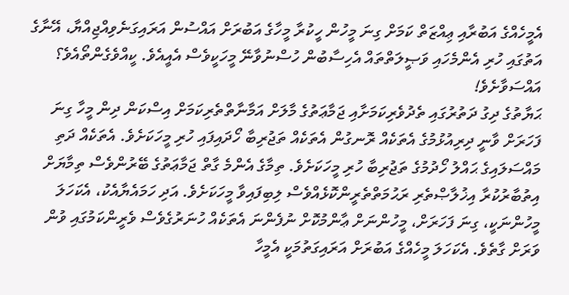އެމީހެއްގެ އަބުރާއި ޢިއްޒަތް ކަމަށް ގިނަ މީހުން ހީކުރާ މީހާގެ އަބުރަށް އައްސުން އަރައިގަނެވިއްޖިއްޔާ، އޭނާގެ އަތުގައި ހުރި އެންމެހައި ވަޞީލަތްތައް އެހިސާބުން ހުސްނުވާނޭ މީހަކީވެސް އެއީއެވެ. ކީއްވެގެންތޯއެވެ؟ އައްސަވާށެވެ!
ޙަޔާތުގެ ދިގު ދަތުރުގައި ތެދުވެރިކަމަށާއި ޖަމާޢަތުގެ މާލަށް އަމާނާތްތެރިކަމަށް އިސްކަން ދިން މީހާ ގިނަ ފަހަރަށް ވާނީ ދިރިއުޅުމުގެ އެތަކެއް ރޮނގުން އެތަކެއް ތަޖުރިބާ ހޯދައިފައި ހުރި މީހަކަށެވެ. އެތަކެއް ދަތި މައްސަލައިގެ ޙައްލު ހޯދުމުގެ ތަޖުރިބާ ހުރި މީހަކަށެވެ. ތިމާގެ އެންމެ ގާތް ޖަމާޢަތުގެ ބޭރުންވެސް ތިމާޔަށް އިތުބާރުކުރާ އިޚުލާޞްތެރި ރަޙުމަތްތެރީންކޮޅެއްވެސް ލިބިފައިވާ މީހަކަށެވެ. އަދި ހަމައެޔާއެކު، އެކަހަލަ މީހުންނަކީ، ގިނަ ފަހަރަށް، މީހުންނަށް ޢާންމުކޮށް ނުފެންނަ އެތަކެއް ހުނަރުގެވެސް ވެރީންކަމުގައި ވުން ވަރަށް ގާތެވެ. އެކަހަލަ މީހެއްގެ އަބުރަށް އަރައިގަތުމަކީ އެމީހާ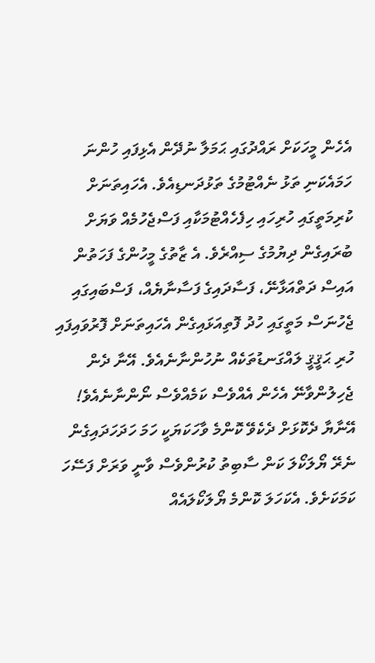އެހެން މީހަކަށް ރައްދުގައި ޙަމަލާ ނުދޭން އެޅިފައި ހުންނަ ހަމައެކަނި ތަޅު ނެއްޓުމުގެ ތަޅުދަނޑިއެވެ. އެހައިތަނަށް ކުރިމަތީގައި ހުރިހައި ހިފެހެއްޓުމަކާއި ފަސްޖެހުމެއް ވަޔަށް ބުރައިގެން ދިޔުމުގެ ސިއްރެވެ. އެ ޒާތުގެ މީހުންގެ ފަހަތުން އައިސް ދަތްއަޅާނޭ، ފަސާދައިގެ ފަސާނާޔެއް، ފަސްބައިގައި ޖެހުނަސް މަތީގައި ހުދު ފޮތިއަޅައިގެން އެހައިތަނަށް ފޮރުވައިފައި ހުރި ޙަޤީޤީ ލައްގަނޑުތަކެއް ނުހުންނާނެއެވެ. އޭނާ ދެން ޖެހިލުންވާނޭ އެހެން އެއްވެސް ކަމެއްވެސް ނޯންނާނެއެވެ! އޭނާޔާ ދެކޮޅަށް ދެކެވޭ ކޮންމެ ވާހަކަޔަކީ ހަމަ ހަދަހަދައިގެން ނެރޭ ޔޯލަކޯލަ ކަން ސާބިތު ކުރުންވެސް ވާނީ ވަރަށް ފަސޭހަ ކަމަކަށެވެ. އެކަހަލަ ކޮންމެ ޔޯލަކޯލައެއް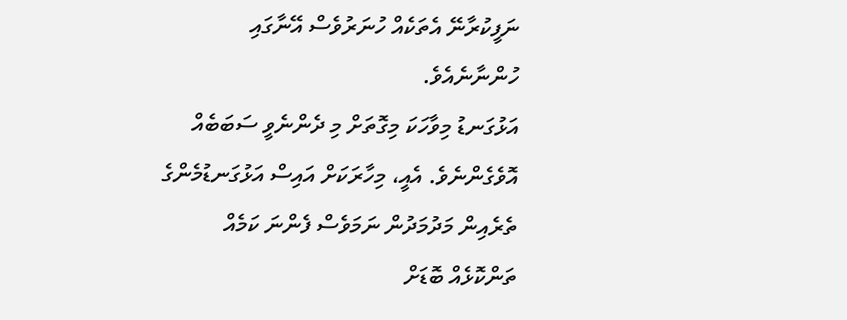ނަފީކުރާނޭ އެތަކެއް ހުނަރުވެސް އޭނާގައި ހުންނާނެއެވެ.
އަޅުގަނޑު މިވާހަކަ މިގޮތަށް މި ދެންނެވީ ސަބަބެއް އޮވެގެންނެވެ. އެއީ، މިހާރަކަށް އައިސް އަޅުގަނޑުމެންގެ ތެރެއިން މަދުމަދުން ނަމަވެސް ފެންނަ ކަމެއް ތަންކޮޅެއް ބޮޑަށް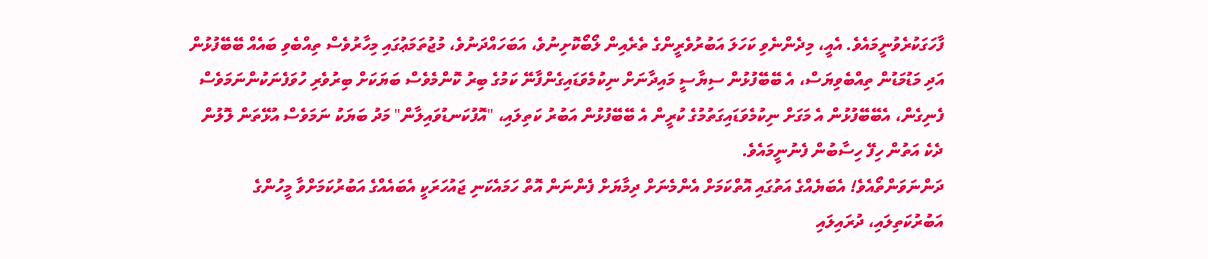ފާހަގަކުރެވުނީމައެވެ. އެއީ، މިދެންނެވި ކަހަލަ އަބުރުވެރީންގެ ތެރެއިން ލޯބޯކޮށިނުވެ، އަބަހައްދަނުވެ، މުޖުތަމަޢުގައި މިހާރުވެސް ތިއްބެވި ބައެއް ބޭބޭފުޅުން އަދި މަޑުމަޑުން ތިއްބެވިޔަސް، އެ ބޭބޭފުޅުން ސިޔާސީ މައިދާނަށް ނިކުމެވަޑައިގެންފާނޭ ކަމުގެ ބިރު ކޮންމެވެސް ބަޔަކަށް ބިރުވެރި ހުވަފެނަކުންނަމަވެސް ފެނިގެން، އެބޭބޭފުޅުން އެ މަގަށް ނިކުމެވަޑައިގަތުމުގެ ކުރީން އެ ބޭބޭފުޅުން އަބުރު ކަތިލައި، "އޮފުކަނޑުވައިލާން" މަދު ބަޔަކު ނަމަވެސް އުޅޭތަން ލޮލުން ދެކެ އަތުން ހިފޭ ހިސާބުން ފެނުނީމައެވެ.
ދަންނަވަންތޯއެވެ! އެބަޔެއްގެ އަތުގައި އޮތްކަމަށް އެންމެނަށް ދިމާޔަށް ފެންނަން އޮތް ހަމައެކަނި ޖައުހަރަކީ އެބައެއްގެ އަބުރުކަމަށްވާ މީހުންގެ އަބުރުކަތިލައި، ދުރައިލައި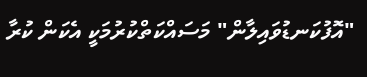"އޮފުކަނޑުވައިލާން" މަސައްކަތްކުރުމަކީ އެކަން ކުރާ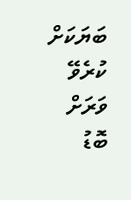ބަޔަކަށް ކުރެވޭ ވަރަށް ބޮޑު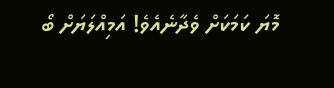މޮޔަ ކަމަކަށް ވެދާނެއެވެ! އަމިއްލަޔަށް ބޯ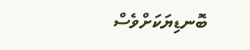ބޮނޑިޔަކަށްވެސް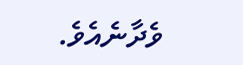ވެދާނެއެވެ.